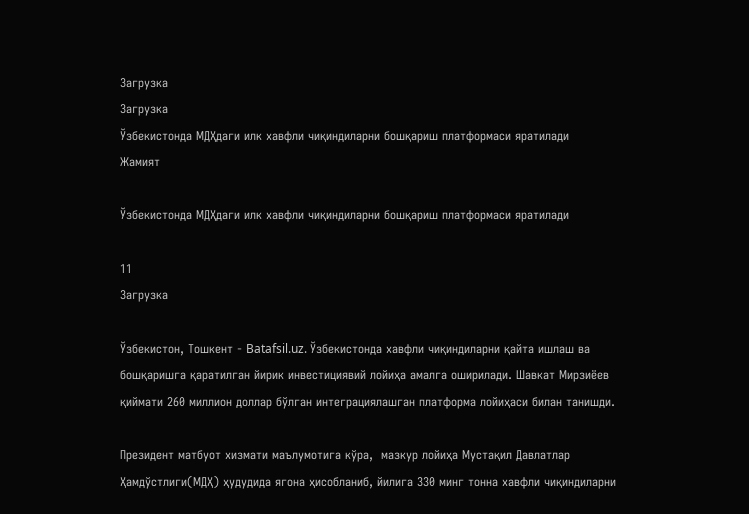Загрузка
Загрузка
Ўзбекистонда МДҲдаги илк хавфли чиқиндиларни бошқариш платформаси яратилади
Жамият

Ўзбекистонда МДҲдаги илк хавфли чиқиндиларни бошқариш платформаси яратилади

11
Загрузка

Ўзбекистон, Тошкент - Batafsil.uz. Ўзбекистонда хавфли чиқиндиларни қайта ишлаш ва бошқаришга қаратилган йирик инвестициявий лойиҳа амалга оширилади. Шавкат Мирзиёев қиймати 260 миллион доллар бўлган интеграциялашган платформа лойиҳаси билан танишди.

Президент матбуот хизмати маълумотига кўра,  мазкур лойиҳа Мустақил Давлатлар Ҳамдўстлиги(МДҲ) ҳудудида ягона ҳисобланиб, йилига 330 минг тонна хавфли чиқиндиларни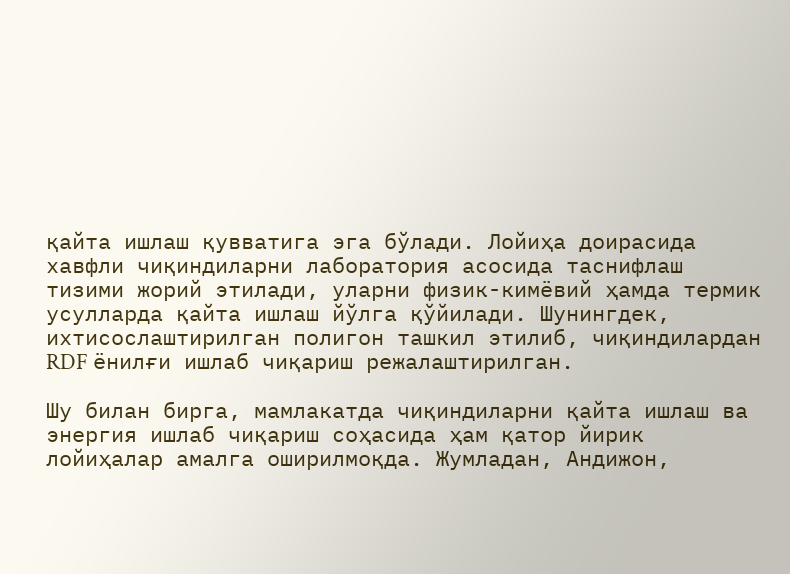қайта ишлаш қувватига эга бўлади. Лойиҳа доирасида хавфли чиқиндиларни лаборатория асосида таснифлаш тизими жорий этилади, уларни физик-кимёвий ҳамда термик усулларда қайта ишлаш йўлга қўйилади. Шунингдек, ихтисослаштирилган полигон ташкил этилиб, чиқиндилардан RDF ёнилғи ишлаб чиқариш режалаштирилган.

Шу билан бирга, мамлакатда чиқиндиларни қайта ишлаш ва энергия ишлаб чиқариш соҳасида ҳам қатор йирик лойиҳалар амалга оширилмоқда. Жумладан, Андижон,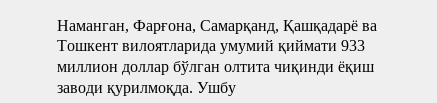Наманган, Фарғона, Самарқанд, Қашқадарё ва Тошкент вилоятларида умумий қиймати 933 миллион доллар бўлган олтита чиқинди ёқиш заводи қурилмоқда. Ушбу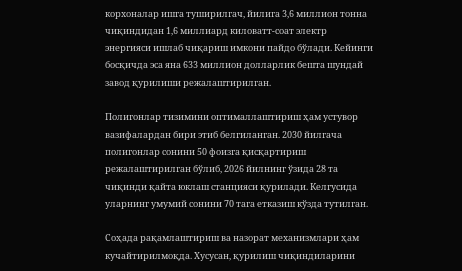корхоналар ишга туширилгач, йилига 3,6 миллион тонна чиқиндидан 1,6 миллиард киловатт-соат электр энергияси ишлаб чиқариш имкони пайдо бўлади. Кейинги босқичда эса яна 633 миллион долларлик бешта шундай завод қурилиши режалаштирилган.

Полигонлар тизимини оптималлаштириш ҳам устувор вазифалардан бири этиб белгиланган. 2030 йилгача полигонлар сонини 50 фоизга қисқартириш режалаштирилган бўлиб, 2026 йилнинг ўзида 28 та чиқинди қайта юклаш станцияси қурилади. Келгусида уларнинг умумий сонини 70 тага етказиш кўзда тутилган.

Соҳада рақамлаштириш ва назорат механизмлари ҳам кучайтирилмоқда. Хусусан, қурилиш чиқиндиларини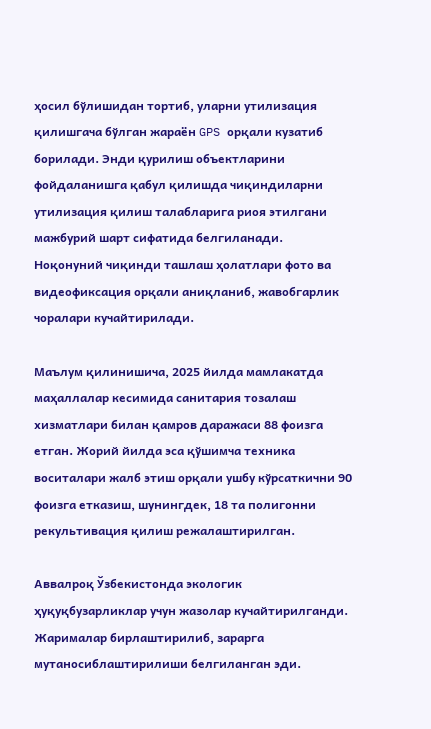ҳосил бўлишидан тортиб, уларни утилизация қилишгача бўлган жараён GPS орқали кузатиб борилади. Энди қурилиш объектларини фойдаланишга қабул қилишда чиқиндиларни утилизация қилиш талабларига риоя этилгани мажбурий шарт сифатида белгиланади. Ноқонуний чиқинди ташлаш ҳолатлари фото ва видеофиксация орқали аниқланиб, жавобгарлик чоралари кучайтирилади.

Маълум қилинишича, 2025 йилда мамлакатда маҳаллалар кесимида санитария тозалаш хизматлари билан қамров даражаси 88 фоизга етган. Жорий йилда эса қўшимча техника воситалари жалб этиш орқали ушбу кўрсаткични 90 фоизга етказиш, шунингдек, 18 та полигонни рекультивация қилиш режалаштирилган.

Аввалроқ Ўзбекистонда экологик ҳуқуқбузарликлар учун жазолар кучайтирилганди. Жарималар бирлаштирилиб, зарарга мутаносиблаштирилиши белгиланган эди.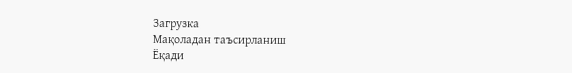Загрузка
Мақоладан таъсирланиш
Ёқади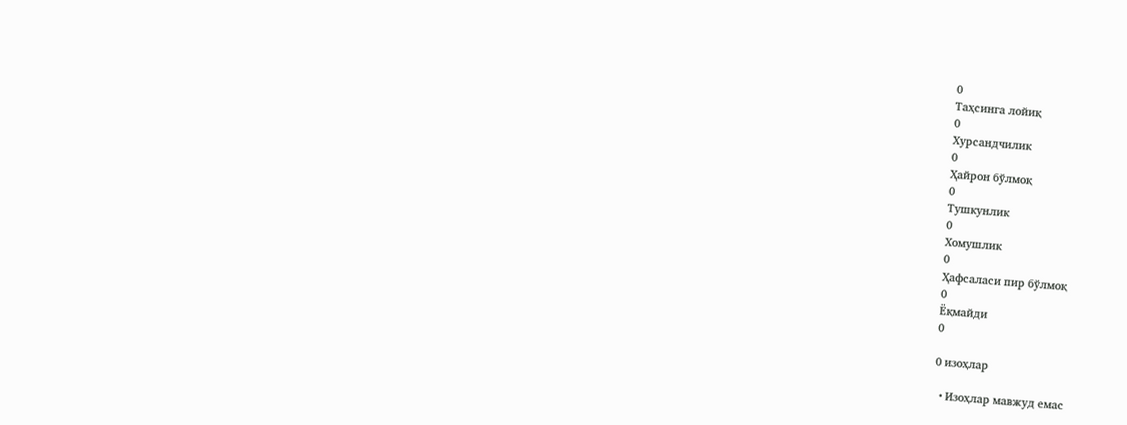0
Таҳсинга лойиқ
0
Хурсандчилик
0
Ҳайрон бўлмоқ
0
Тушкунлик
0
Хомушлик
0
Ҳафсаласи пир бўлмоқ
0
Ёқмайди
0

0 изоҳлар

  • Изоҳлар мавжуд емас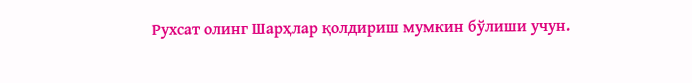Рухсат олинг Шарҳлар қолдириш мумкин бўлиши учун.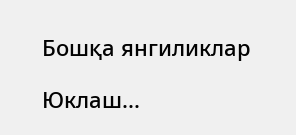Бошқа янгиликлар

Юклаш...